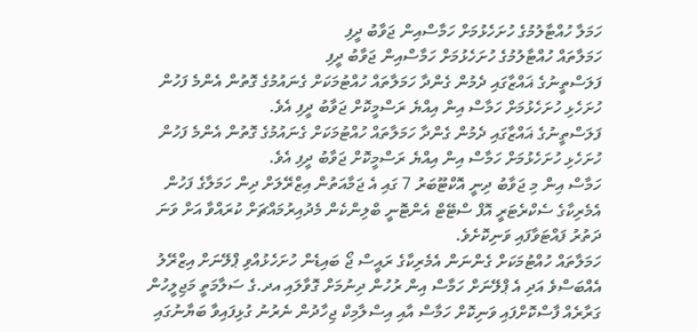ހަމަލާ ހުއްޓާލުމުގެ ހުށަހެޅުމަށް ހަމާސްއިން ޖަވާބު ދީފި
ހަމަލާތައް ހުއްޓާލުމުގެ ހުށަހެޅުމަށް ހަމާސްއިން ޖަވާބު ދީފި
ފަލަސްތީނުގެ ޣައްޒާގައި ދެމުން ގެންދާ ހަމަލާތައް ހުއްޓުމަކަށް ގެނައުމުގެ ގޮތުން އެންމެ ފަހުން ހުށަހެޅި ހުށަހެޅުމަށް ހަމާސް އިން އިއްޔެ ރަސްމީކޮށް ޖަވާބު ދީފި އެވެ.
ފަލަސްތީނުގެ ޣައްޒާގައި ދެމުން ގެންދާ ހަމަލާތައް ހުއްޓުމަކަށް ގެނައުމުގެ ގޮތުން އެންމެ ފަހުން ހުށަހެޅި ހުށަހެޅުމަށް ހަމާސް އިން އިއްޔެ ރަސްމީކޮށް ޖަވާބު ދީފި އެވެ.
ހަމާސް އިން މި ޖަވާބު ދިނީ އޮކްޓޫބަރު 7 ގައި އެ ޖަމާއަތުން އިޒްރޭލަށް ދިން ހަމަލާގެ ފަހުން އެމެރިކާގެ ސެކްރެޓަރީ އޮފް ސްޓޭޓް އެންޓޮނީ ބްލިންކެން މެދުއިރުމައްޗަށް ކުރައްވާ އަށް ވަނަ ދަތުރު ފައްޓަވާފައި ވަނިކޮށެވެ.
ހަމަލާތައް ހުއްޓުމަކަށް ގެންނަން އެމެރިކާގެ ރައީސް ޖޯ ބައިޑެން ހުށަހެޅުއްވި ޕްލޭނަށް އިޒްރޭލު އެއްބަސްވެ އަދި އެ ޕްލޭނަށް ހަމާސް އިން ރުހުން ދިނުމަށް ގޮވާލައި އދ.ގެ ސަލާމަތީ މަޖިލީހުން ގަރާރެއް ފާސްކޮށްފައި ވަނިކޮށް ހަމާސް އާއި އިސްލާމިކް ޖިހާދުން ނެރުނު ގުޅިފައިވާ ބަޔާނުގައި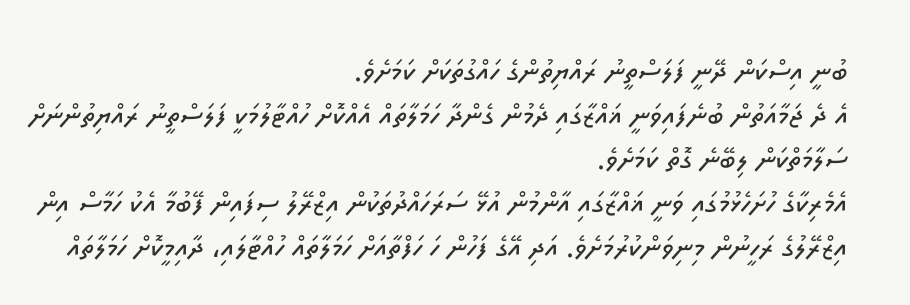ބުނީ އިސްކަން ދޭނީ ފަލަސްތީނު ރައްޔިތުންގެ ހައްގުތަކަށް ކަމަށެވެ.
އެ ދެ ޖަމާއަތުން ބުނެފައިވަނީ ޣައްޒާގައި ދެމުން ގެންދާ ހަމަލާތައް އެއްކޮށް ހުއްޓާލުމަކީ ފަލަސްތީނު ރައްޔިތުންނަށް ސަލާމަތްކަން ލިބޭނެ ގޮތް ކަމަށެވެ.
އެމެރިކާގެ ހުށަހެޅުމުގައި ވަނީ ޣައްޒާގައި އާންމުން އުޅޭ ސަރަހައްދުތަކުން އިޒްރޭލު ސިފައިން ފޭބުމާ އެކު ހަމާސް އިން އިޒްރޭލުގެ ރަހީނުން މިނިވަންކުރުމަށެވެ. އަދި އޭގެ ފަހުން ހަ ހަފްތާއަށް ހަމަލާތައް ހުއްޓާލައި، ދާއިމީކޮށް ހަމަލާތައް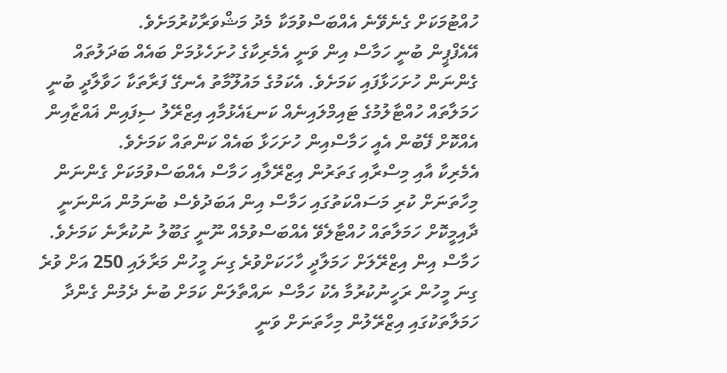ހުއްޓުމަކަށް ގެނެވޭނެ އެއްބަސްވުމަކާ މެދު މަޝްވަރާކުރުމަށެވެ.
އޭއެފްޕީން ބުނީ ހަމާސް އިން ވަނީ އެމެރިކާގެ ހުށަހެޅުމަށް ބައެއް ބަދަލުތައް ގެންނަން ހުށަހަޅާފައި ކަމަށެވެ. އެކަމުގެ މައުލޫމާތު އެނގޭ ފަރާތަކާ ހަވާލާދީ ބުނީ ހަމަލާތައް ހުއްޓާލުމުގެ ޓައިމްލައިނެއް ކަނޑައެޅުމާއި އިޒްރޭލު ސިފައިން ޣައްޒާއިން އެއްކޮށް ފޭބުން އެއީ ހަމާސްއިން ހުށަހަޅާ ބައެއް ކަންތައް ކަމަށެވެ.
އެމެރިކާ އާއި މިސްރާއި ގަތަރުން އިޒްރޭލާއި ހަމާސް އެއްބަސްވުމަކަށް ގެންނަން މިހާތަނަށް ކުރި މަސައްކަތުގައި ހަމާސް އިން އަބަދުވެސް ބުނަމުން އަންނަނީ ދާއިމީކޮށް ހަމަލާތައް ހުއްޓާލެވޭ އެއްބަސްވުމެއް ނޫނީ ގަބޫލު ނުކުރާނެ ކަމަށެވެ.
ހަމާސް އިން އިޒްރޭލަށް ހަމަލާދީ ހާހަކަށްވުރެ ގިނަ މީހުން މަރާލައި 250 އަށް ވުރެ ގިނަ މީހުން ރަހީނުކުރުމާ އެކު ހަމާސް ނައްތާލަން ކަމަށް ބުނެ ދެމުން ގެންދާ ހަމަލާތަކުގައި އިޒްރޭލުން މިހާތަނަށް ވަނީ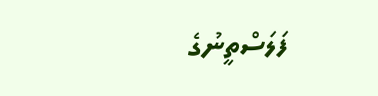ފަލަސްތީނުގެ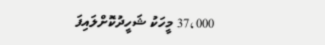37،000 މީހަކު ޝަހީދުކޮށްލައިފަ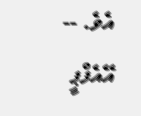އެވެ. -- އޭއެފްޕީ